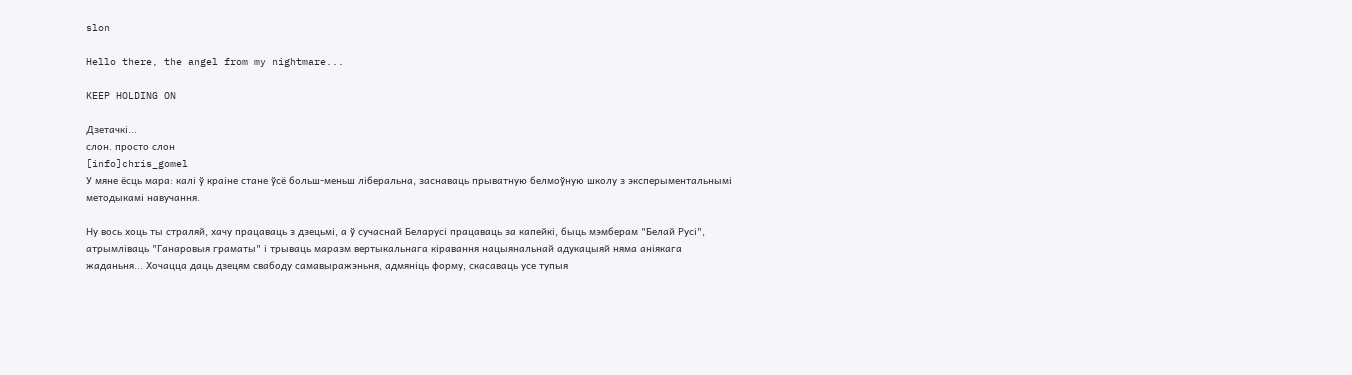slon

Hello there, the angel from my nightmare...

KEEP HOLDING ON

Дзетачкі...
слон. просто слон
[info]chris_gomel
У мяне ёсць мара: калі ў краіне стане ўсё больш-меньш ліберальна, заснаваць прыватную белмоўную школу з эксперыментальнымі методыкамі навучання.

Ну вось хоць ты страляй, хачу працаваць з дзецьмі, а ў сучаснай Беларусі працаваць за капейкі, быць мэмберам "Белай Русі", атрымліваць "Ганаровыя граматы" і трываць маразм вертыкальнага кіравання нацыянальнай адукацыяй няма аніякага жаданьня... Хочацца даць дзецям свабоду самавыражэньня, адмяніць форму, скасаваць усе тупыя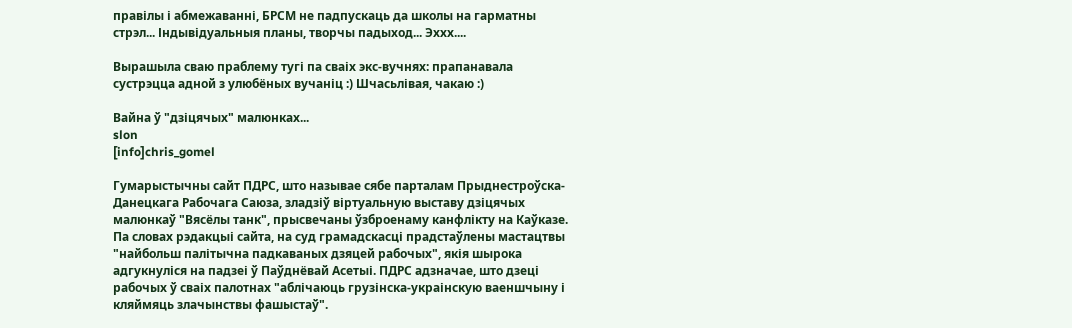правілы і абмежаванні, БРСМ не падпускаць да школы на гарматны стрэл... Індывідуальныя планы, творчы падыход... Эххх....

Вырашыла сваю праблему тугі па сваіх экс-вучнях: прапанавала сустрэцца адной з улюбёных вучаніц :) Шчасьлівая, чакаю :)

Вайна ў "дзіцячых" малюнках...
slon
[info]chris_gomel

Гумарыстычны сайт ПДРС, што называе сябе парталам Прыднестроўска-Данецкага Рабочага Саюза, зладзіў віртуальную выставу дзіцячых малюнкаў "Вясёлы танк", прысвечаны ўзброенаму канфлікту на Каўказе. Па словах рэдакцыі сайта, на суд грамадскасці прадстаўлены мастацтвы "найбольш палітычна падкаваных дзяцей рабочых", якія шырока адгукнуліся на падзеі ў Паўднёвай Асетыі. ПДРС адзначае, што дзеці рабочых ў сваіх палотнах "аблічаюць грузінска-украінскую ваеншчыну і кляймяць злачынствы фашыстаў".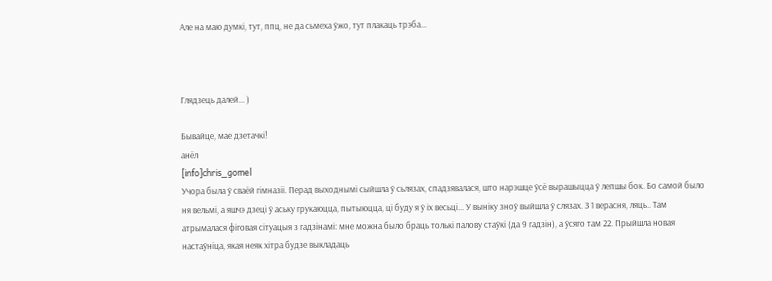Але на маю думкі, тут, ппц, не да сьмеха ўжо, тут плакаць трэба...



Глядзець далей... )

Бывайце, мае дзетачкі!
анёл
[info]chris_gomel
Учора была ў сваёй гімназіі. Перад выходнымі сыйшла ў сьлязах, спадзявалася, што нарэшце ўсё вырашыцца ў лепшы бок. Бо самой было ня вельмі, а яшчэ дзеці ў аську грукаюцца, пытыюцца, ці буду я ў іх весьці... У выніку зноў выйшла ў слязах. З 1 верасня, ляць.. Там атрымалася фіговая сітуацыя з гадзінамі: мне можна было браць толькі палову стаўкі (да 9 гадзін), а ўсяго там 22. Прыйшла новая настаўніца, якая неяк хітра будзе выкладаць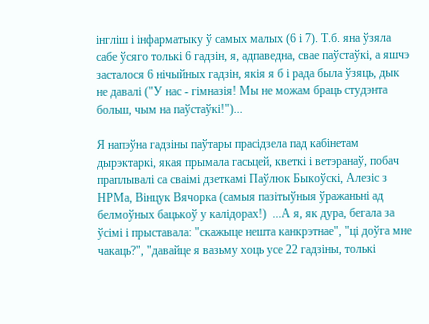інгліш і інфарматыку ў самых малых (6 і 7). Т.б. яна ўзяла сабе ўсяго толькі 6 гадзін, я, адпаведна, свае паўстаўкі, а яшчэ засталося 6 нічыйных гадзін, якія я б і рада была ўзяць, дык не давалі ("У нас - гімназія! Мы не можам браць студэнта больш, чым на паўстаўкі!")...

Я напэўна гадзіны паўтары прасідзела пад кабінетам дырэктаркі, якая прымала гасьцей, кветкі і ветэранаў, побач праплывалі са сваімі дзеткамі Паўлюк Быкоўскі, Алезіс з НРМа, Вінцук Вячорка (самыя пазітыўныя ўражаньні ад белмоўных бацькоў у калідорах!)  ...А я, як дура, бегала за ўсімі і прыставала: "скажыце нешта канкрэтнае", "ці доўга мне чакаць?", "давайце я вазьму хоць усе 22 гадзіны, толькі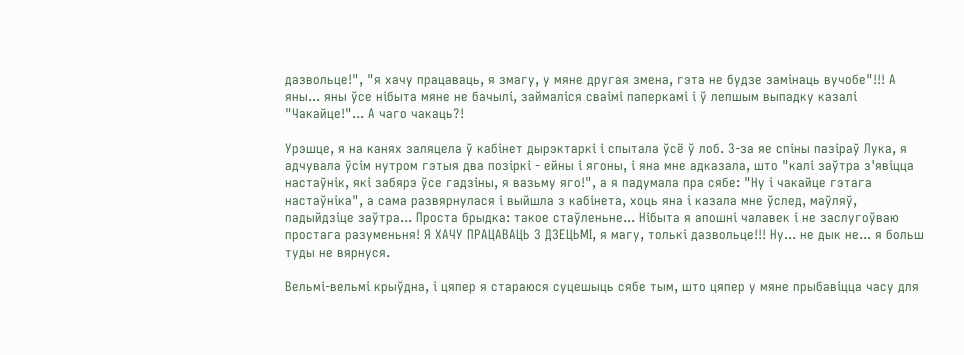дазвольце!", "я хачу працаваць, я змагу, у мяне другая змена, гэта не будзе замінаць вучобе"!!! А яны... яны ўсе нібыта мяне не бачылі, займаліся сваімі паперкамі і ў лепшым выпадку казалі "Чакайце!"... А чаго чакаць?!

Урэшце, я на канях заляцела ў кабінет дырэктаркі і спытала ўсё ў лоб. З-за яе спіны пазіраў Лука, я адчувала ўсім нутром гэтыя два позіркі - ейны і ягоны, і яна мне адказала, што "калі заўтра з'явіцца настаўнік, які забярэ ўсе гадзіны, я вазьму яго!", а я падумала пра сябе: "Ну і чакайце гэтага настаўніка", а сама развярнулася і выйшла з кабінета, хоць яна і казала мне ўслед, маўляў, падыйдзіце заўтра... Проста брыдка: такое стаўленьне... Нібыта я апошні чалавек і не заслугоўваю простага разуменьня! Я ХАЧУ ПРАЦАВАЦЬ З ДЗЕЦЬМІ, я магу, толькі дазвольце!!! Ну... не дык не... я больш туды не вярнуся.

Вельмі-вельмі крыўдна, і цяпер я стараюся суцешыць сябе тым, што цяпер у мяне прыбавіцца часу для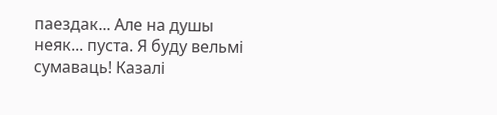паездак... Але на душы неяк... пуста. Я буду вельмі сумаваць! Казалі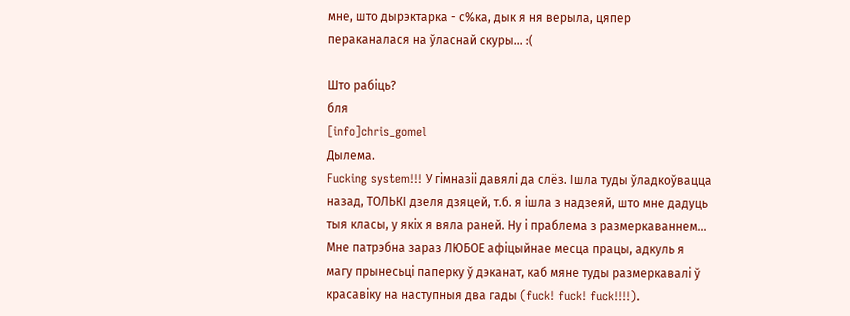мне, што дырэктарка - с%ка, дык я ня верыла, цяпер пераканалася на ўласнай скуры... :(

Што рабіць?
бля
[info]chris_gomel
Дылема.
Fucking system!!! У гімназіі давялі да слёз. Ішла туды ўладкоўвацца назад, ТОЛЬКІ дзеля дзяцей, т.б. я ішла з надзеяй, што мне дадуць тыя класы, у якіх я вяла раней. Ну і праблема з размеркаваннем... Мне патрэбна зараз ЛЮБОЕ афіцыйнае месца працы, адкуль я магу прынесьці паперку ў дэканат, каб мяне туды размеркавалі ў красавіку на наступныя два гады (fuck! fuck! fuck!!!!).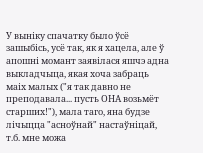У выніку спачатку было ўсё зашыбісь, усё так, як я хацела, але ў апошні момант заявілася яшчэ адна выкладчыца, якая хоча забраць маіх малых ("я так давно не преподавала... пусть ОНА возьмёт старших!"), мала таго, яна будзе лічыцца "асноўнай" настаўніцай, т.б. мне можа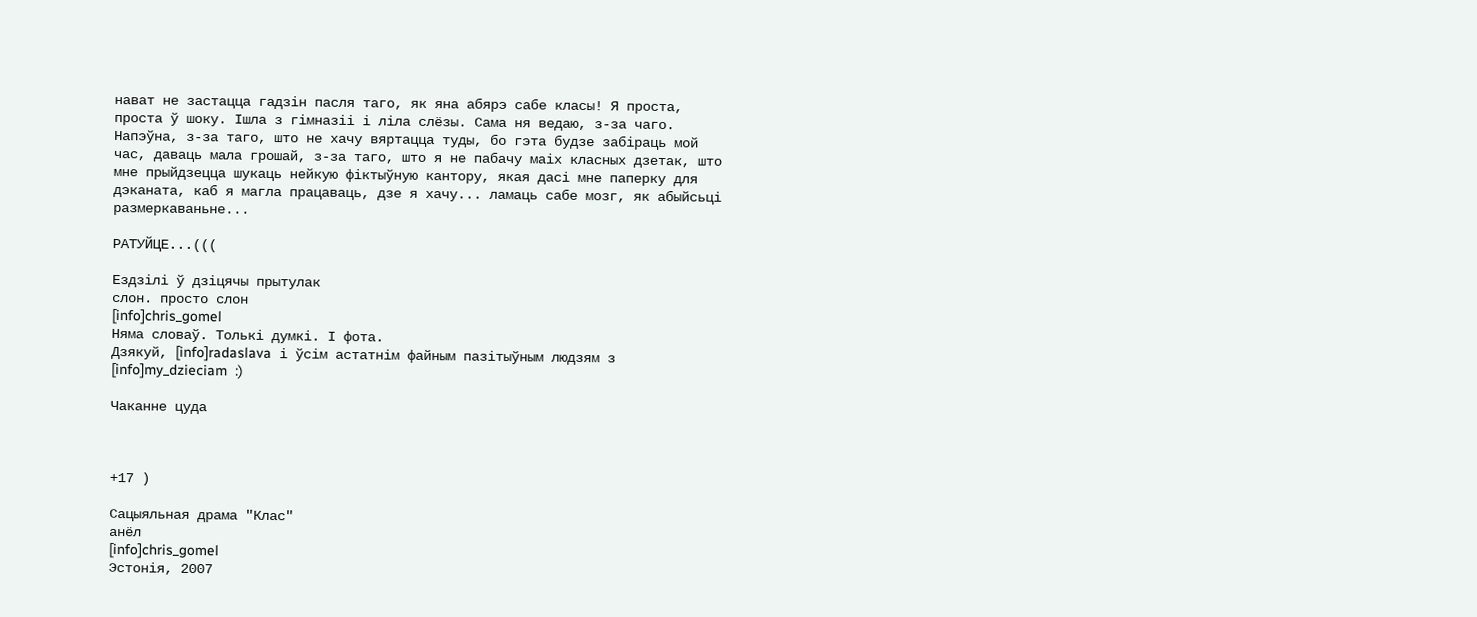нават не застацца гадзін пасля таго, як яна абярэ сабе класы! Я проста, проста ў шоку. Ішла з гімназіі і ліла слёзы. Сама ня ведаю, з-за чаго. Напэўна, з-за таго, што не хачу вяртацца туды, бо гэта будзе забіраць мой час, даваць мала грошай, з-за таго, што я не пабачу маіх класных дзетак, што мне прыйдзецца шукаць нейкую фіктыўную кантору, якая дасі мне паперку для дэканата, каб я магла працаваць, дзе я хачу... ламаць сабе мозг, як абыйсьці размеркаваньне...

РАТУЙЦЕ...(((

Ездзілі ў дзіцячы прытулак
слон. просто слон
[info]chris_gomel
Няма словаў. Толькі думкі. І фота.
Дзякуй, [info]radaslava  і ўсім астатнім файным пазітыўным людзям з [info]my_dzieciam  :)

Чаканне цуда



+17 )

Сацыяльная драма "Клас"
анёл
[info]chris_gomel
Эстонія, 2007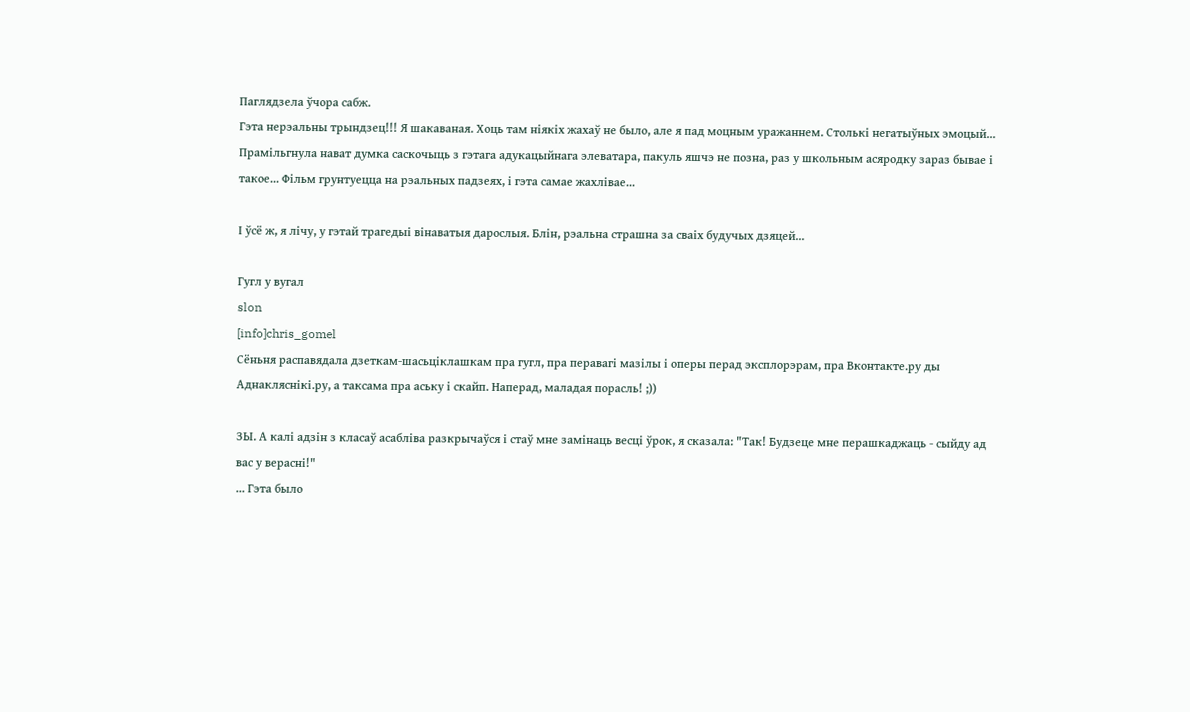Паглядзела ўчора сабж.
Гэта нерэальны трындзец!!! Я шакаваная. Хоць там ніякіх жахаў не было, але я пад моцным уражаннем. Столькі негатыўных эмоцый... Прамільгнула нават думка саскочыць з гэтага адукацыйнага элеватара, пакуль яшчэ не позна, раз у школьным асяродку зараз бывае і такое... Фільм грунтуецца на рэальных падзеях, і гэта самае жахлівае...

І ўсё ж, я лічу, у гэтай трагедыі вінаватыя дарослыя. Блін, рэальна страшна за сваіх будучых дзяцей...

Гугл у вугал
slon
[info]chris_gomel
Сёньня распавядала дзеткам-шасьціклашкам пра гугл, пра перавагі мазілы і оперы перад эксплорэрам, пра Вконтакте.ру ды Аднакляснікі.ру, а таксама пра аську і скайп. Наперад, маладая порасль! ;))

ЗЫ. А калі адзін з класаў асабліва разкрычаўся і стаў мне замінаць весці ўрок, я сказала: "Так! Будзеце мне перашкаджаць - сыйду ад вас у верасні!"
... Гэта было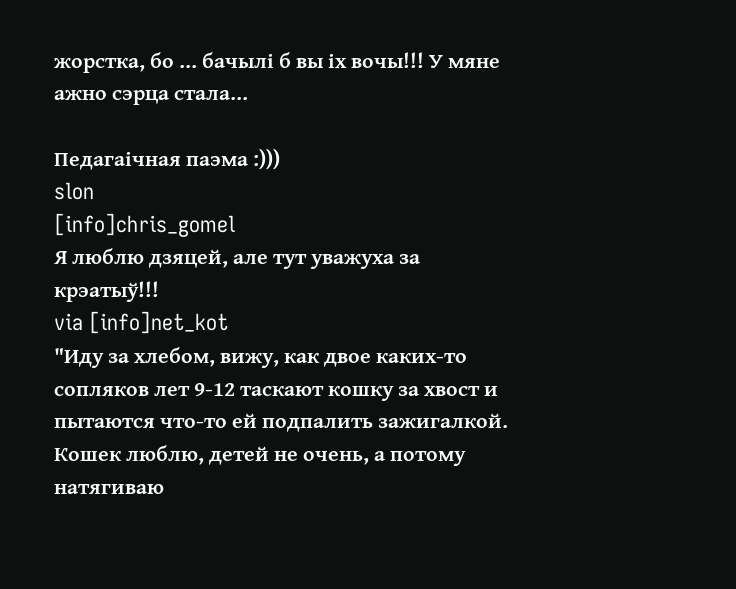жорстка, бо ... бачылі б вы іх вочы!!! У мяне ажно сэрца стала...

Педагаічная паэма :)))
slon
[info]chris_gomel
Я люблю дзяцей, але тут уважуха за крэатыў!!!
via [info]net_kot
"Иду за хлебом, вижу, как двое каких-то сопляков лет 9-12 таскают кошку за хвост и пытаются что-то ей подпалить зажигалкой. Кошек люблю, детей не очень, а потому натягиваю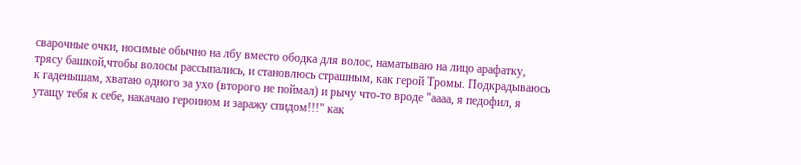сварочные очки, носимые обычно на лбу вместо ободка для волос, наматываю на лицо арафатку, трясу башкой,чтобы волосы рассыпались, и становлюсь страшным, как герой Тромы. Подкрадываюсь к гаденышам, хватаю одного за ухо (второго не поймал) и рычу что-то вроде "аааа, я педофил, я утащу тебя к себе, накачаю героином и заражу спидом!!!" как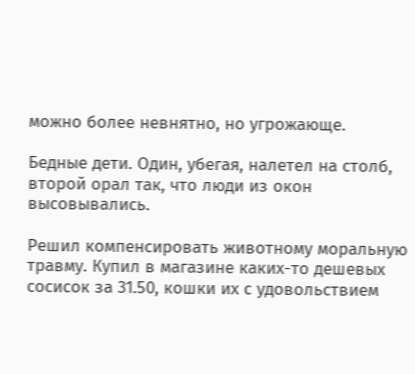можно более невнятно, но угрожающе.

Бедные дети. Один, убегая, налетел на столб, второй орал так, что люди из окон высовывались.

Решил компенсировать животному моральную травму. Купил в магазине каких-то дешевых сосисок за 31.50, кошки их с удовольствием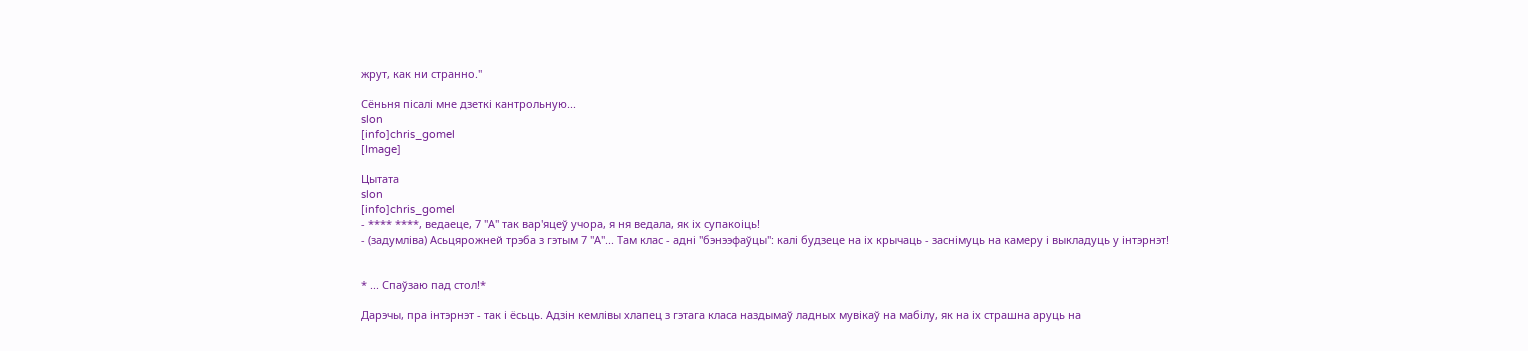жрут, как ни странно."

Сёньня пісалі мне дзеткі кантрольную...
slon
[info]chris_gomel
[Image]

Цытата
slon
[info]chris_gomel
- **** ****, ведаеце, 7 "А" так вар'яцеў учора, я ня ведала, як іх супакоіць!
- (задумліва) Асьцярожней трэба з гэтым 7 "А"... Там клас - адні "бэнээфаўцы": калі будзеце на іх крычаць - заснімуць на камеру і выкладуць у інтэрнэт!


* ... Спаўзаю пад стол!*

Дарэчы, пра інтэрнэт - так і ёсьць. Адзін кемлівы хлапец з гэтага класа наздымаў ладных мувікаў на мабілу, як на іх страшна аруць на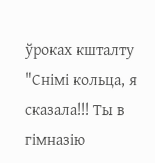ўроках кшталту "Снімі кольца, я сказала!!! Ты в гімназію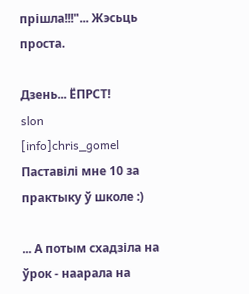прішла!!!"... Жэсьць проста.

Дзень... ЁПРСТ!
slon
[info]chris_gomel
Паставілі мне 10 за практыку ў школе :)

... А потым схадзіла на ўрок - наарала на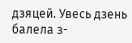дзяцей. Увесь дзень балела з-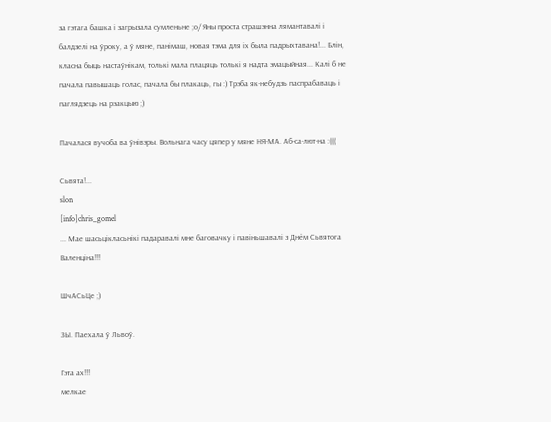за гэтага башка і загрызала сумленьне ;о/ Яны проста страшэнна лямантавалі і балдзелі на ўроку, а ў мяне, панімаш, новая тэма для іх была падрыхтавана!... Блін, класна быць настаўнікам, толькі мала плацяць толькі я надта эмацыйная... Калі б не пачала павышаць голас, пачала бы плакаць, гы :) Трэба як-небудзь паспрабаваць і паглядзець на рэакцыю ;)

Пачалася вучоба ва ўнівэры. Вольнага часу цяпер у мяне НЯ-МА. Аб-са-лют-на :(((

Сьвята!...
slon
[info]chris_gomel
... Мае шасьцікласьнікі падаравалі мне баговачку і павіньшавалі з Днём Сьвятога Валенціна!!!

ШчАСьЦе ;)

ЗЫ. Паехала ў Львоў.

Гэта ах!!!
мелкае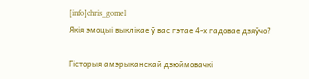[info]chris_gomel
Якія эмоцыі выклікае ў вас гэтае 4-х гадовае дзяўчо?

Гісторыя амэрыканскай дзюймовачкі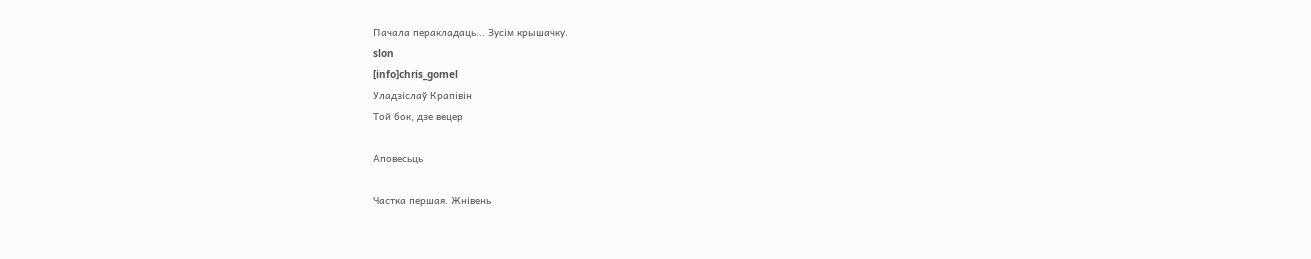Пачала перакладаць... Зусім крышачку.
slon
[info]chris_gomel
Уладзіслаў Крапівін
Той бок, дзе вецер

Аповесьць

Частка першая. Жнівень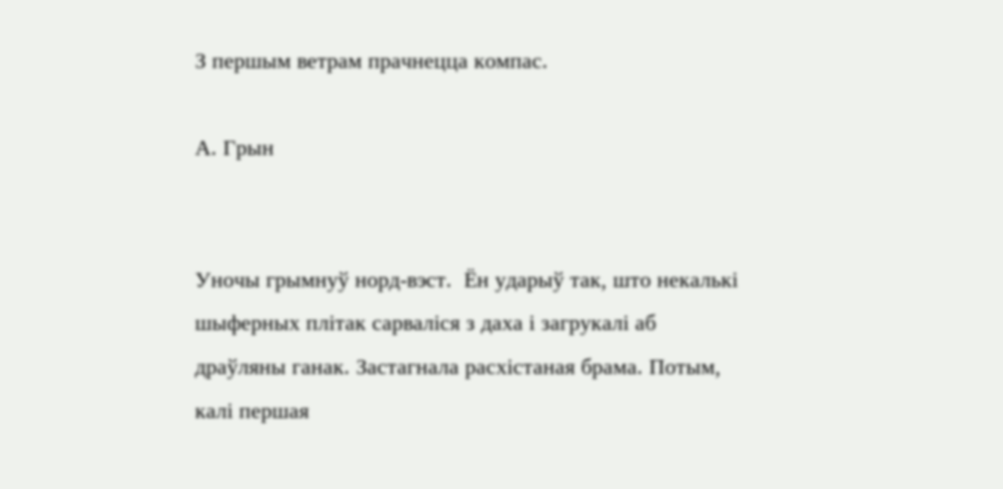З першым ветрам прачнецца компас.

А. Грын


Уночы грымнуў норд-вэст.  Ён ударыў так, што некалькі шыферных плітак сарваліся з даха і загрукалі аб драўляны ганак. Застагнала расхістаная брама. Потым, калі першая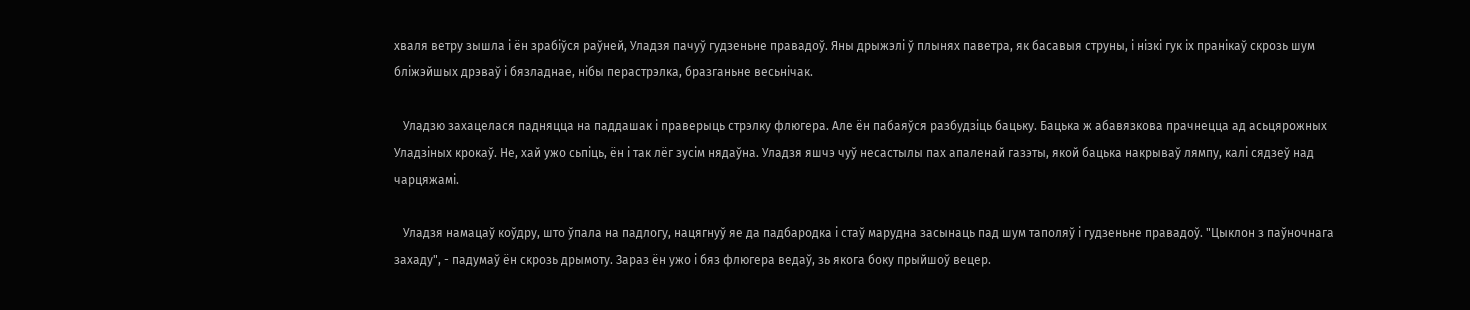хваля ветру зышла і ён зрабіўся раўней, Уладзя пачуў гудзеньне правадоў. Яны дрыжэлі ў плынях паветра, як басавыя струны, і нізкі гук іх пранікаў скрозь шум бліжэйшых дрэваў і бязладнае, нібы перастрэлка, бразганьне весьнічак.

   Уладзю захацелася падняцца на паддашак і праверыць стрэлку флюгера. Але ён пабаяўся разбудзіць бацьку. Бацька ж абавязкова прачнецца ад асьцярожных Уладзіных крокаў. Не, хай ужо сьпіць, ён і так лёг зусім нядаўна. Уладзя яшчэ чуў несастылы пах апаленай газэты, якой бацька накрываў лямпу, калі сядзеў над чарцяжамі.

   Уладзя намацаў коўдру, што ўпала на падлогу, нацягнуў яе да падбародка і стаў марудна засынаць пад шум таполяў і гудзеньне правадоў. "Цыклон з паўночнага захаду", - падумаў ён скрозь дрымоту. Зараз ён ужо і бяз флюгера ведаў, зь якога боку прыйшоў вецер.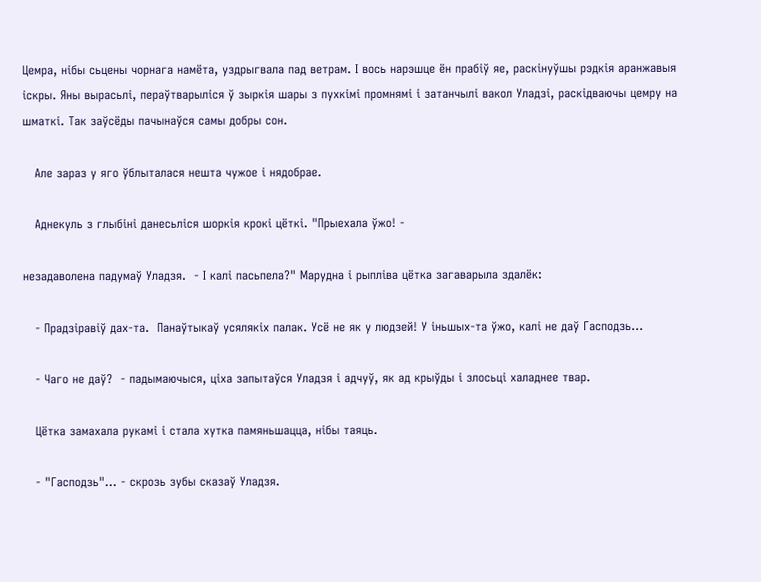Цемра, нібы сьцены чорнага намёта, уздрыгвала пад ветрам. І вось нарэшце ён прабіў яе, раскінуўшы рэдкія аранжавыя іскры. Яны вырасьлі, пераўтварыліся ў зыркія шары з пухкімі промнямі і затанчылі вакол Уладзі, раскідваючы цемру на шматкі. Так заўсёды пачынаўся самы добры сон.

   Але зараз у яго ўблыталася нешта чужое і нядобрае.

   Аднекуль з глыбіні данесьліся шоркія крокі цёткі. "Прыехала ўжо! -

незадаволена падумаў Уладзя.  - І калі пасьпела?" Марудна і рыпліва цётка загаварыла здалёк:

   - Прадзіравіў дах-та.  Панаўтыкаў усялякіх палак. Усё не як у людзей! У іньшых-та ўжо, калі не даў Гасподзь...

   - Чаго не даў?  - падымаючыся, ціха запытаўся Уладзя і адчуў, як ад крыўды і злосьці халаднее твар.

   Цётка замахала рукамі і стала хутка памяньшацца, нібы таяць.

   - "Гасподзь"... - скрозь зубы сказаў Уладзя.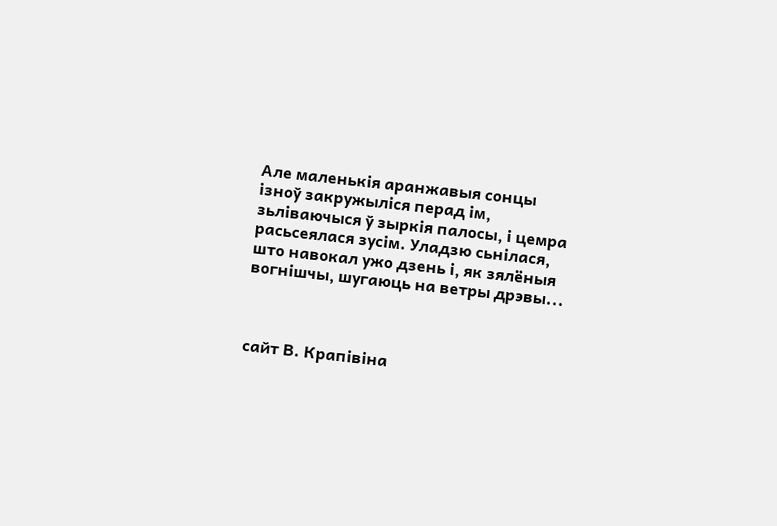Але маленькія аранжавыя сонцы ізноў закружыліся перад ім, зьліваючыся ў зыркія палосы, і цемра расьсеялася зусім. Уладзю сьнілася, што навокал ужо дзень і, як зялёныя вогнішчы, шугаюць на ветры дрэвы...



сайт В. Крапівіна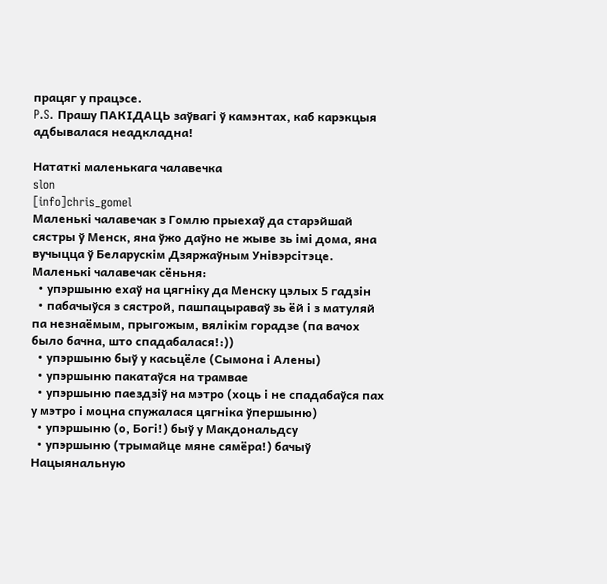працяг у працэсе.
P.S. Прашу ПАКІДАЦЬ заўвагі ў камэнтах, каб карэкцыя адбывалася неадкладна!

Нататкі маленькага чалавечка
slon
[info]chris_gomel
Маленькі чалавечак з Гомлю прыехаў да старэйшай сястры ў Менск, яна ўжо даўно не жыве зь імі дома, яна вучыцца ў Беларускім Дзяржаўным Унівэрсітэце. Маленькі чалавечак сёньня:
  • упэршыню ехаў на цягніку да Менску цэлых 5 гадзін
  • пабачыўся з сястрой, пашпацыраваў зь ёй і з матуляй па незнаёмым, прыгожым, вялікім горадзе (па вачох было бачна, што спадабалася!:))
  • упэршыню быў у касьцёле (Сымона і Алены)
  • упэршыню пакатаўся на трамвае
  • упэршыню паездзіў на мэтро (хоць і не спадабаўся пах у мэтро і моцна спужалася цягніка ўпершыню)
  • упэршыню (о, Богі!) быў у Макдональдсу
  • упэршыню (трымайце мяне сямёра!) бачыў Нацыянальную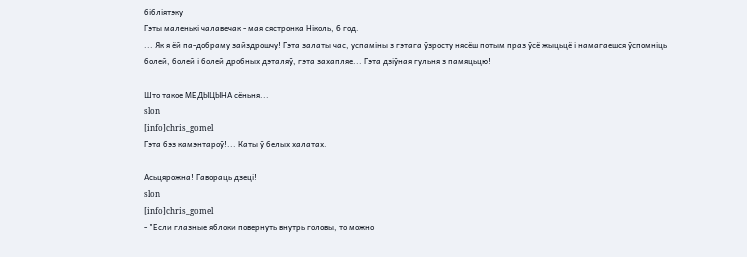бібліятэку
Гэты маленькі чалавечак - мая сястронка Ніколь, 6 год.
... Як я ёй па-добраму зайздрошчу! Гэта залаты час, успаміны з гэтага ўзросту нясёш потым праз ўсё жыцьцё і намагаешся ўспомніць болей, болей і болей дробных дэталяў, гэта захапляе... Гэта дзіўная гульня з памяцьцю!

Што такое МЕДЫЦЫНА сёньня...
slon
[info]chris_gomel
Гэта бэз камэнтароў!... Каты ў белых халатах.

Асьцярожна! Гавораць дзеці!
slon
[info]chris_gomel
- "Если глазные яблоки повернуть внутрь головы, то можно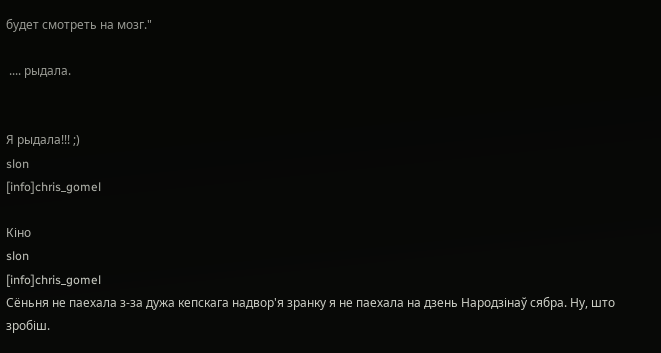будет смотреть на мозг."

 .... рыдала.


Я рыдала!!! ;)
slon
[info]chris_gomel

Кіно
slon
[info]chris_gomel
Сёньня не паехала з-за дужа кепскага надвор'я зранку я не паехала на дзень Народзінаў сябра. Ну, што зробіш.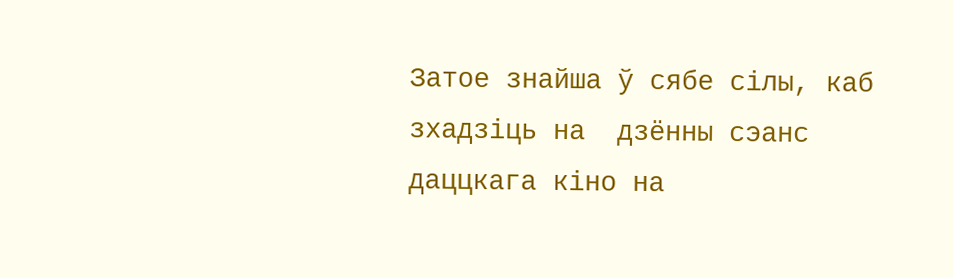Затое знайша ў сябе сілы, каб зхадзіць на  дзённы сэанс  даццкага кіно на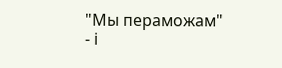"Мы пераможам" - і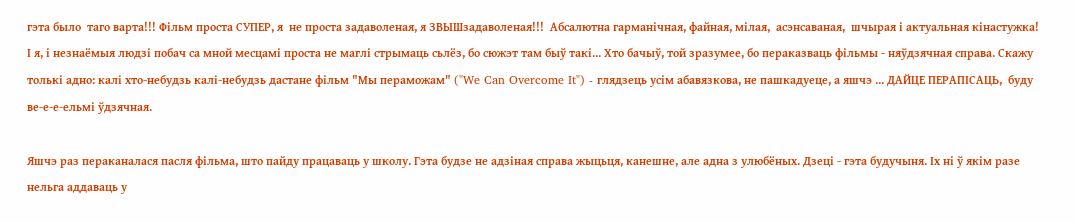гэта было  таго варта!!! Фільм проста СУПЕР, я  не проста задаволеная, я ЗВЫШзадаволеная!!!  Абсалютна гарманічная, файная, мілая,  асэнсаваная,  шчырая і актуальная кінастужка!  І я, і незнаёмыя людзі побач са мной месцамі проста не маглі стрымаць сьлёз, бо сюжэт там быў такі... Хто бачыў, той зразумее, бо пераказваць фільмы - няўдзячная справа. Скажу толькі адно: калі хто-небудзь калі-небудзь дастане фільм "Мы пераможам" ("We Can Overcome It") - глядзець усім абавязкова, не пашкадуеце, а яшчэ ... ДАЙЦЕ ПЕРАПІСАЦЬ,  буду ве-е-е-ельмі ўдзячная.

Яшчэ раз пераканалася пасля фільма, што пайду працаваць у школу. Гэта будзе не адзіная справа жыцьця, канешне, але адна з улюбёных. Дзеці - гэта будучыня. Іх ні ў якім разе нельга аддаваць у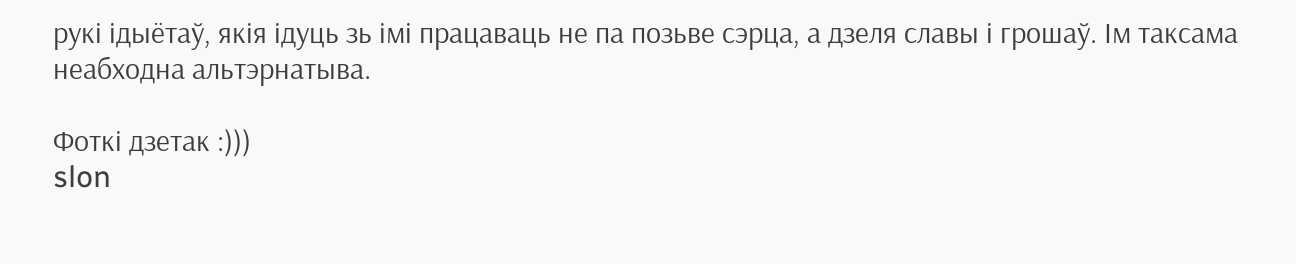рукі ідыётаў, якія ідуць зь імі працаваць не па позьве сэрца, а дзеля славы і грошаў. Ім таксама неабходна альтэрнатыва.

Фоткі дзетак :)))
slon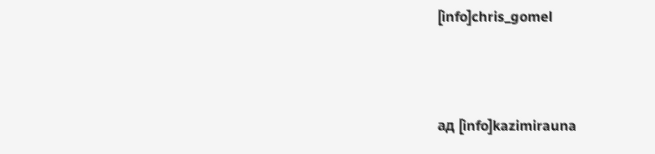[info]chris_gomel




ад [info]kazimirauna